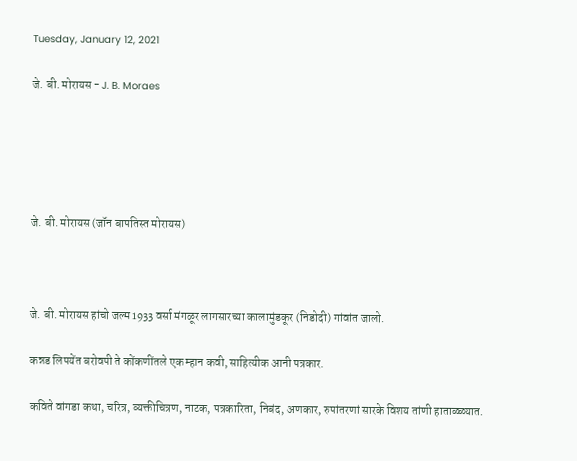Tuesday, January 12, 2021

जे. बी. मोरायस - J. B. Moraes





जे. बी. मोरायस (जॉन बापतिस्त मोरायस)



जे. बी. मोरायस हांचो जल्म 1933 वर्सा मंगळूर लागसारच्या कालामुंडकूर (निडोदी) गांवांत जालो.

कन्नड लिपयेंत बरोवपी ते कोंकणींतले एक म्हान कवी, साहित्यीक आनी पत्रकार.

कविते वांगडा कथा, चरित्र, व्यक्तीचित्रण, नाटक, पत्रकारिता, निबंद, अणकार, रुपांतरणां सारके विशय तांणी हाताळ्ळ्यात.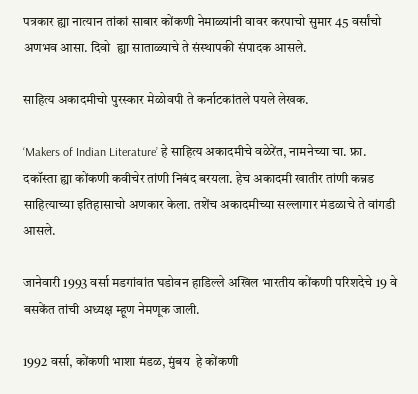पत्रकार ह्या नात्यान तांकां साबार कोंकणी नेमाळ्यांनी वावर करपाचो सुमार 45 वर्सांचो अणभव आसा. दिवो  ह्या साताळ्याचे ते संस्थापकी संपादक आसले.

साहित्य अकादमीचो पुरस्कार मेळोवपी ते कर्नाटकांतले पयले लेखक.

‘Makers of Indian Literature’ हे साहित्य अकादमीचे वळेरेंत, नामनेच्या चा. फ्रा. दकॉस्ता ह्या कोंकणी कवीचेर तांणी निबंद बरयला. हेच अकादमी खातीर तांणी कन्नड साहित्याच्या इतिहासाचो अणकार केला. तशेंच अकादमीच्या सल्लागार मंडळाचे ते वांगडी आसले.

जानेवारी 1993 वर्सा मडगांवांत घडोवन हाडिल्ले अखिल भारतीय कोंकणी परिशदेचे 19 वे बसकेंत तांची अध्यक्ष म्हूण नेमणूक जाली.

1992 वर्सा, कोंकणी भाशा मंडळ, मुंबय  हे कोंकणी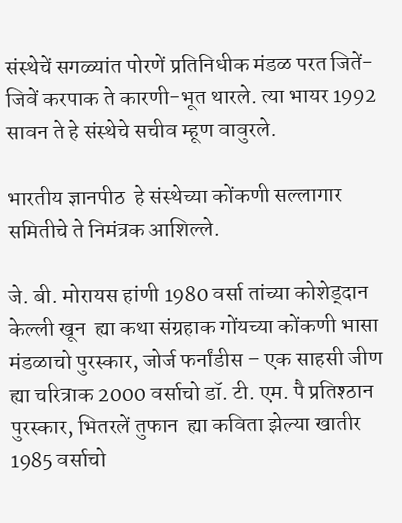संस्थेचें सगळ्यांत पोरणें प्रतिनिधीक मंडळ परत जितें-जिवें करपाक ते कारणी-भूत थारले. त्या भायर 1992 सावन ते हे संस्थेचे सचीव म्हूण वावुरले.

भारतीय ज्ञानपीठ  हे संस्थेच्या कोंकणी सल्लागार समितीचे ते निमंत्रक आशिल्ले.

जे. बी. मोरायस हांणी 1980 वर्सा तांच्या कोशेड्दान केल्ली खून  ह्या कथा संग्रहाक गोंयच्या कोंकणी भासा मंडळाचो पुरस्कार, जोर्ज फर्नांडीस – एक साहसी जीण ह्या चरित्राक 2000 वर्साचो डॉ. टी. एम. पै प्रतिश्ठान पुरस्कार, भितरलें तुफान  ह्या कविता झेल्या खातीर 1985 वर्साचो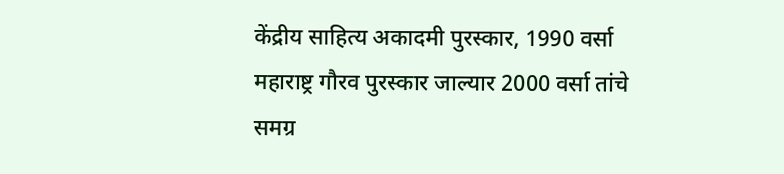केंद्रीय साहित्य अकादमी पुरस्कार, 1990 वर्सा महाराष्ट्र गौरव पुरस्कार जाल्यार 2000 वर्सा तांचे समग्र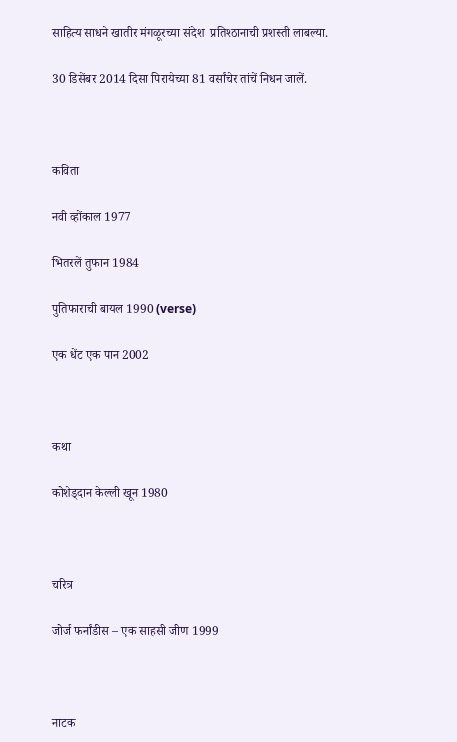साहित्य साधने खातीर मंगळूरच्या संदेश  प्रतिश्ठानाची प्रशस्ती लाबल्या.

30 डिसेंबर 2014 दिसा पिरायेच्या 81 वर्सांचेर तांचें निधन जालें.



कविता

नवी व्होंकाल 1977

भितरलें तुफान 1984

पुतिफाराची बायल 1990 (verse)

एक धेंट एक पान 2002



कथा

कोशेड्दान केल्ली खून 1980



चरित्र

जोर्ज फर्नांडीस – एक साहसी जीण 1999



नाटक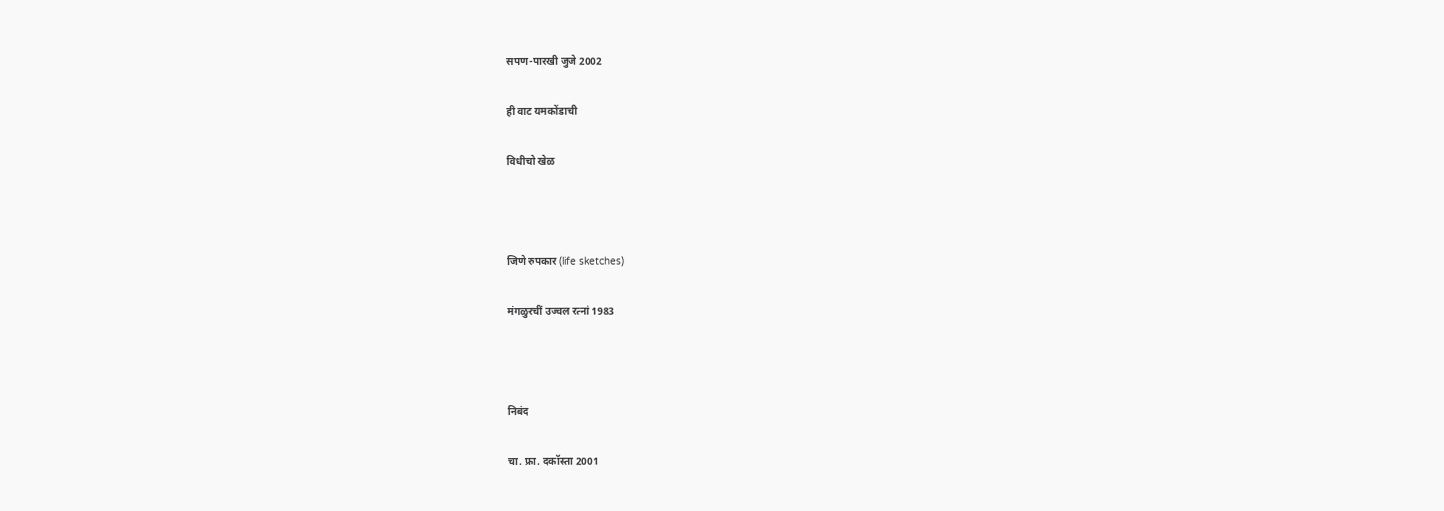सपण-पारखी जुजे 2002

ही वाट यमकोंडाची

विधीचो खेळ



जिणे रुपकार (life sketches)

मंगळुरचीं उज्वल रत्नां 1983



निबंद

चा. फ्रा. दकॉस्ता 2001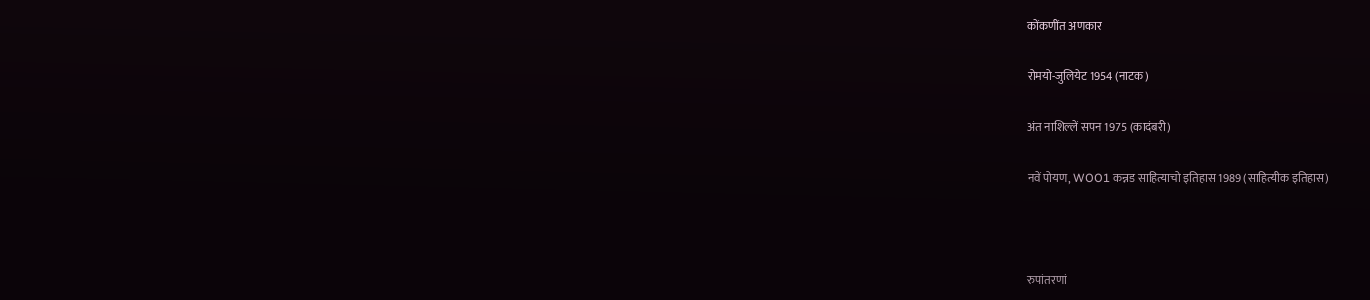कोंकणींत अणकार

रोमयो-जुलियेट 1954 (नाटक)

अंत नाशिल्लें सपन 1975 (कादंबरी)

नवें पोयण, WOO1 कन्नड साहित्याचो इतिहास 1989 (साहित्यीक इतिहास)



रुपांतरणां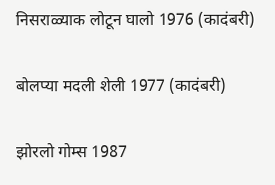निसराळ्याक लोटून घालो 1976 (कादंबरी)

बोलप्या मदली शेली 1977 (कादंबरी)

झोरलो गोम्स 1987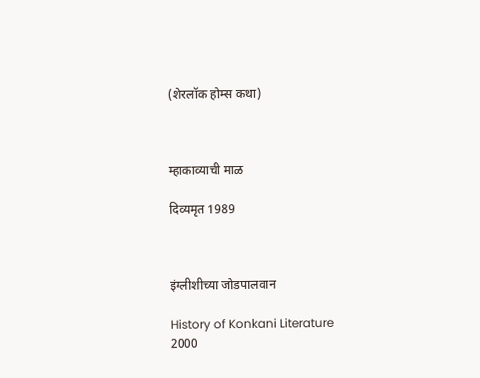(शेरलॉक होम्स कथा)



म्हाकाव्याची माळ

दिव्यमृत 1989



इंग्लीशीच्या जोडपालवान

History of Konkani Literature 2000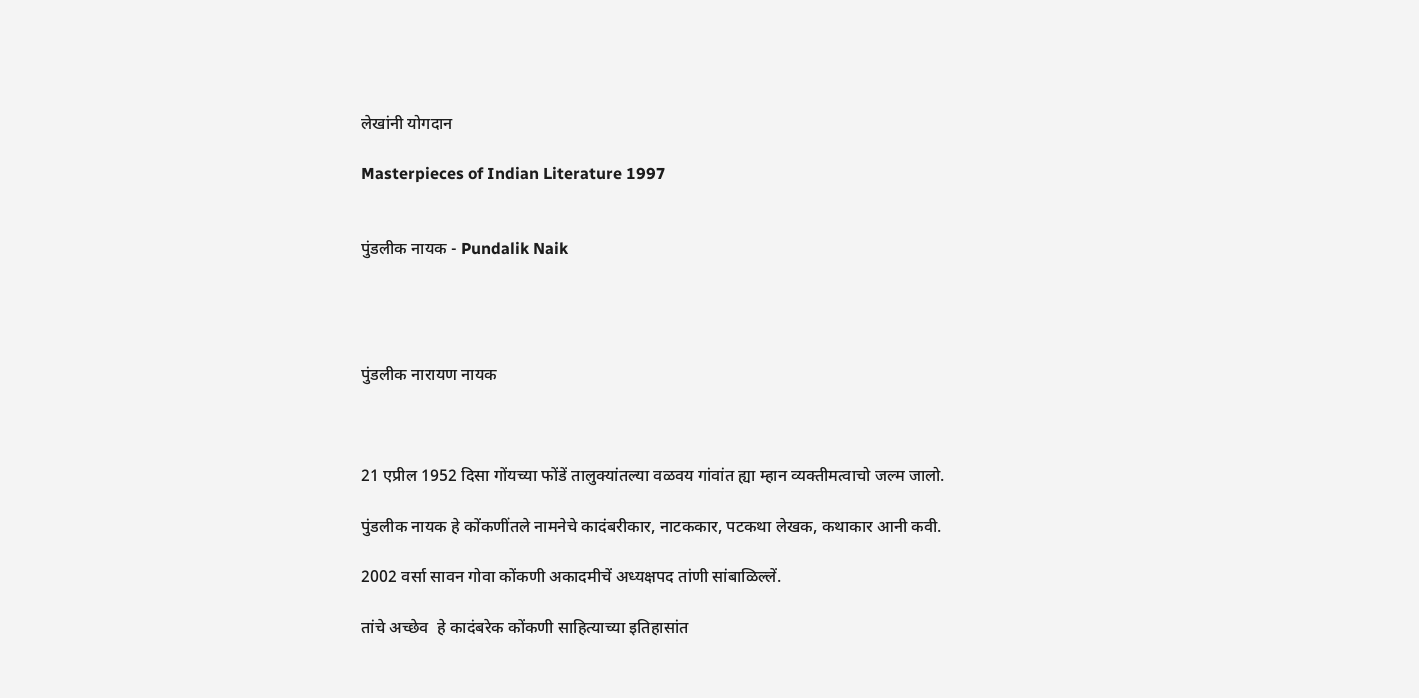लेखांनी योगदान

Masterpieces of Indian Literature 1997


पुंडलीक नायक - Pundalik Naik




पुंडलीक नारायण नायक



21 एप्रील 1952 दिसा गोंयच्या फोंडें तालुक्यांतल्या वळवय गांवांत ह्या म्हान व्यक्तीमत्वाचो जल्म जालो.

पुंडलीक नायक हे कोंकणींतले नामनेचे कादंबरीकार, नाटककार, पटकथा लेखक, कथाकार आनी कवी.

2002 वर्सा सावन गोवा कोंकणी अकादमीचें अध्यक्षपद तांणी सांबाळिल्लें.

तांचे अच्छेव  हे कादंबरेक कोंकणी साहित्याच्या इतिहासांत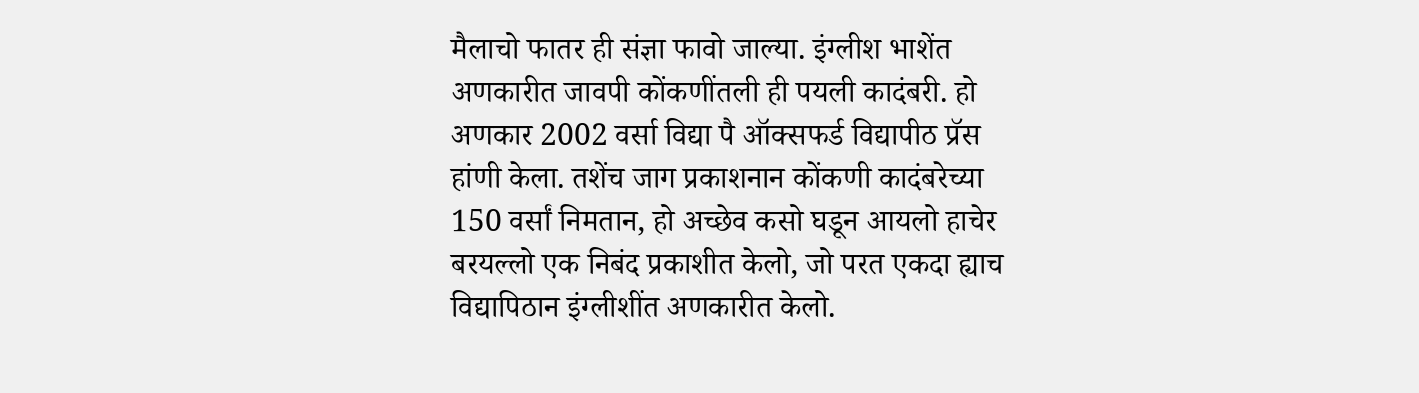मैलाचो फातर ही संज्ञा फावो जाल्या. इंग्लीश भाशेंत अणकारीत जावपी कोंकणींतली ही पयली कादंबरी. हो अणकार 2002 वर्सा विद्या पै ऑक्सफर्ड विद्यापीठ प्रॅस हांणी केला. तशेंच जाग प्रकाशनान कोंकणी कादंबरेच्या 150 वर्सां निमतान, हो अच्छेव कसो घडून आयलो हाचेर बरयल्लो एक निबंद प्रकाशीत केलो, जो परत एकदा ह्याच विद्यापिठान इंग्लीशींत अणकारीत केलो.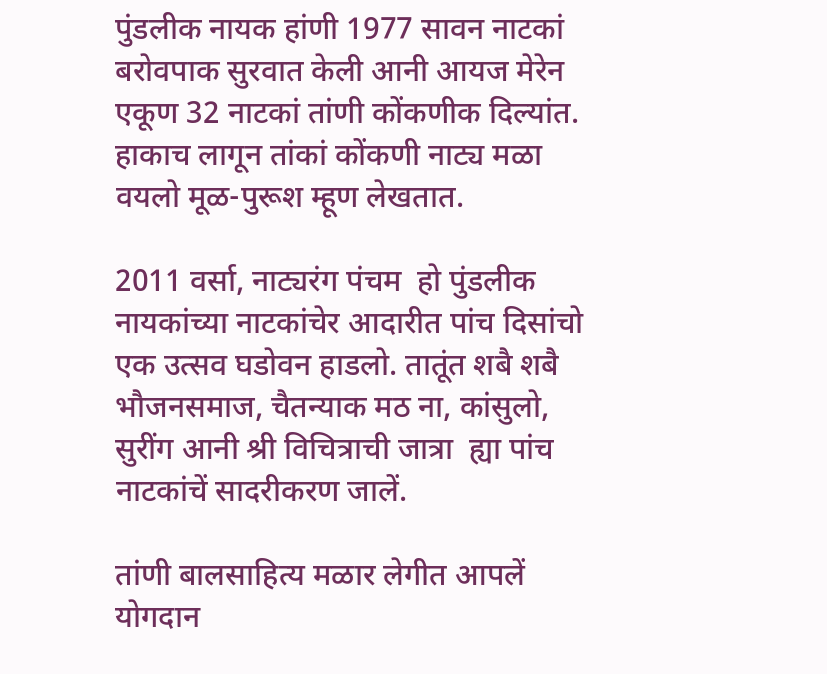पुंडलीक नायक हांणी 1977 सावन नाटकां बरोवपाक सुरवात केली आनी आयज मेरेन एकूण 32 नाटकां तांणी कोंकणीक दिल्यांत. हाकाच लागून तांकां कोंकणी नाट्य मळा वयलो मूळ-पुरूश म्हूण लेखतात.

2011 वर्सा, नाट्यरंग पंचम  हो पुंडलीक नायकांच्या नाटकांचेर आदारीत पांच दिसांचो एक उत्सव घडोवन हाडलो. तातूंत शबै शबै भौजनसमाज, चैतन्याक मठ ना, कांसुलो, सुरींग आनी श्री विचित्राची जात्रा  ह्या पांच नाटकांचें सादरीकरण जालें.

तांणी बालसाहित्य मळार लेगीत आपलें योगदान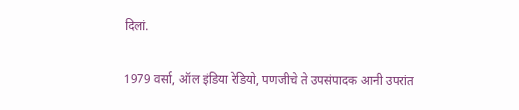दिलां.

1979 वर्सा, ऑल इंडिया रेडियो, पणजीचे ते उपसंपादक आनी उपरांत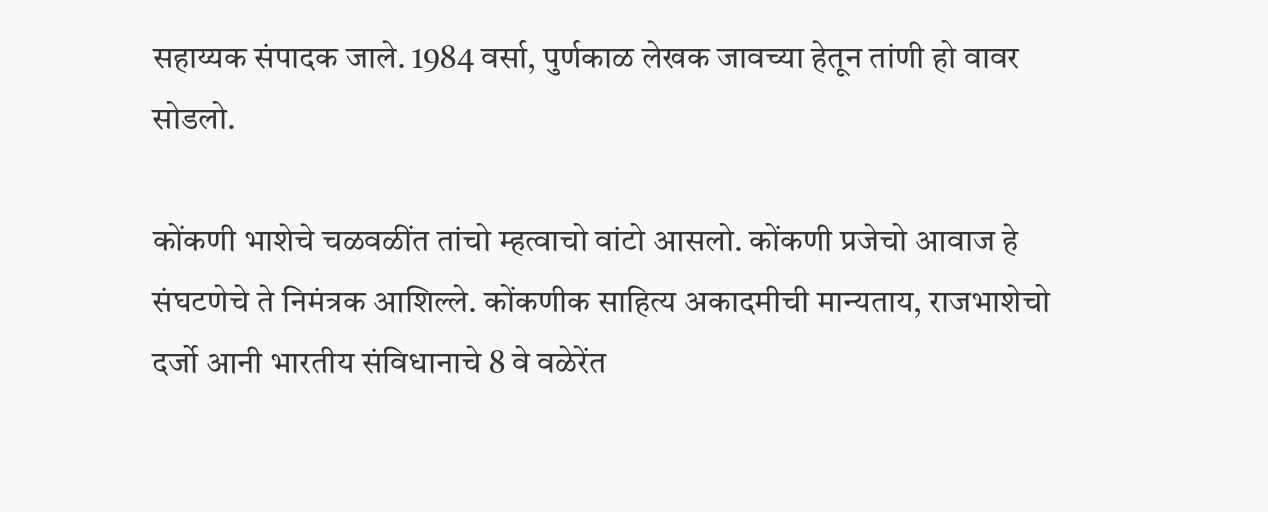सहाय्यक संपादक जाले. 1984 वर्सा, पुर्णकाळ लेखक जावच्या हेतून तांणी हो वावर सोडलो.

कोंकणी भाशेचे चळवळींत तांचो म्हत्वाचो वांटो आसलो. कोंकणी प्रजेचो आवाज हे संघटणेचे ते निमंत्रक आशिल्ले. कोंकणीक साहित्य अकादमीची मान्यताय, राजभाशेचो दर्जो आनी भारतीय संविधानाचे 8 वे वळेरेंत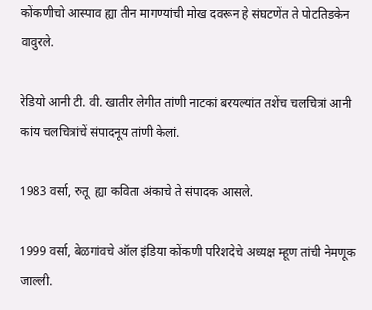कोंकणीचो आस्पाव ह्या तीन मागण्यांची मोख दवरून हे संघटणेंत ते पोटतिडकेन वावुरले.

रेडियो आनी टी. वी. खातीर लेगीत तांणी नाटकां बरयल्यांत तशेंच चलचित्रां आनी कांय चलचित्रांचें संपादनूय तांणी केलां.

1983 वर्सा, रुतू  ह्या कविता अंकाचे ते संपादक आसले.

1999 वर्सा, बेळगांवचे ऑल इंडिया कोंकणी परिशदेचे अध्यक्ष म्हूण तांची नेमणूक जाल्ली.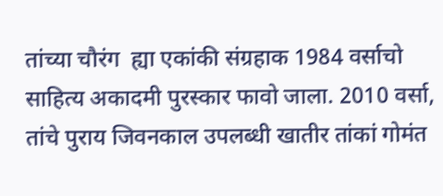तांच्या चौरंग  ह्या एकांकी संग्रहाक 1984 वर्साचो साहित्य अकादमी पुरस्कार फावो जाला. 2010 वर्सा, तांचे पुराय जिवनकाल उपलब्धी खातीर तांकां गोमंत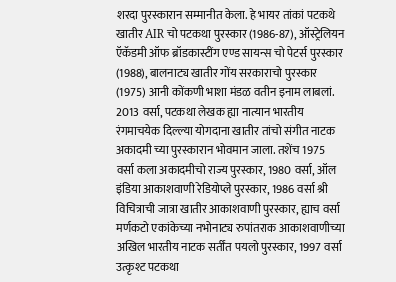शरदा पुरस्कारान सम्मानीत केला. हे भायर तांकां पटकथे खातीर AIR चो पटकथा पुरस्कार (1986-87), ऑस्ट्रेलियन ऍकॅडमी ऑफ ब्रॉडकास्टींग एण्ड सायन्स चो पेटर्स पुरस्कार (1988), बालनाट्य खातीर गोंय सरकाराचो पुरस्कार (1975) आनी कोंकणी भाशा मंडळ वतीन इनाम लाबलां. 2013 वर्सा, पटकथा लेखक ह्या नात्यान भारतीय रंगमाचयेक दिल्ल्या योगदाना खातीर तांचो संगीत नाटक अकादमी च्या पुरस्कारान भोवमान जाला. तशेंच 1975 वर्सा कला अकादमीचो राज्य पुरस्कार, 1980 वर्सा, ऑल इंडिया आकाशवाणी रेडियोप्ले पुरस्कार, 1986 वर्सा श्री विचित्राची जात्रा खातीर आकाशवाणी पुरस्कार, ह्याच वर्सा मर्णकटो एकांकेच्या नभोनाट्य रुपांतराक आकाशवाणीच्या अखिल भारतीय नाटक सर्तींत पयलो पुरस्कार, 1997 वर्सा उत्कृश्ट पटकथा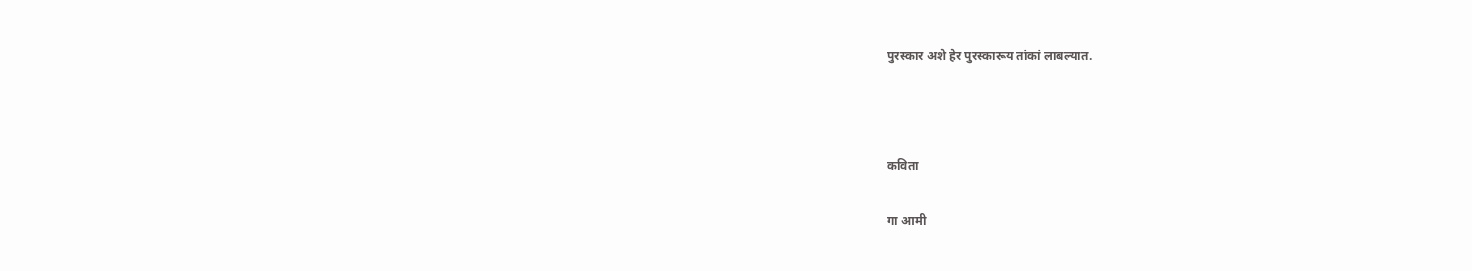पुरस्कार अशे हेर पुरस्कारूय तांकां लाबल्यात.



कविता

गा आमी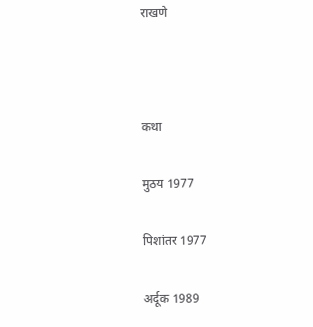राखणे



कथा

मुठय 1977

पिशांतर 1977

अर्दूक 1989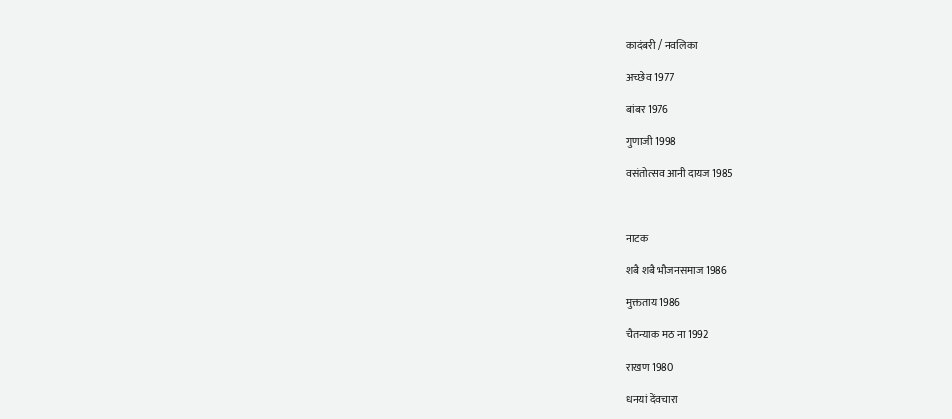कादंबरी / नवलिका

अच्छेव 1977

बांबर 1976

गुणाजी 1998

वसंतोत्सव आनी दायज 1985



नाटक

शबै शबै भौजनसमाज 1986

मुक्तताय 1986

चैतन्याक मठ ना 1992

राखण 1980

धनयां देंवचारा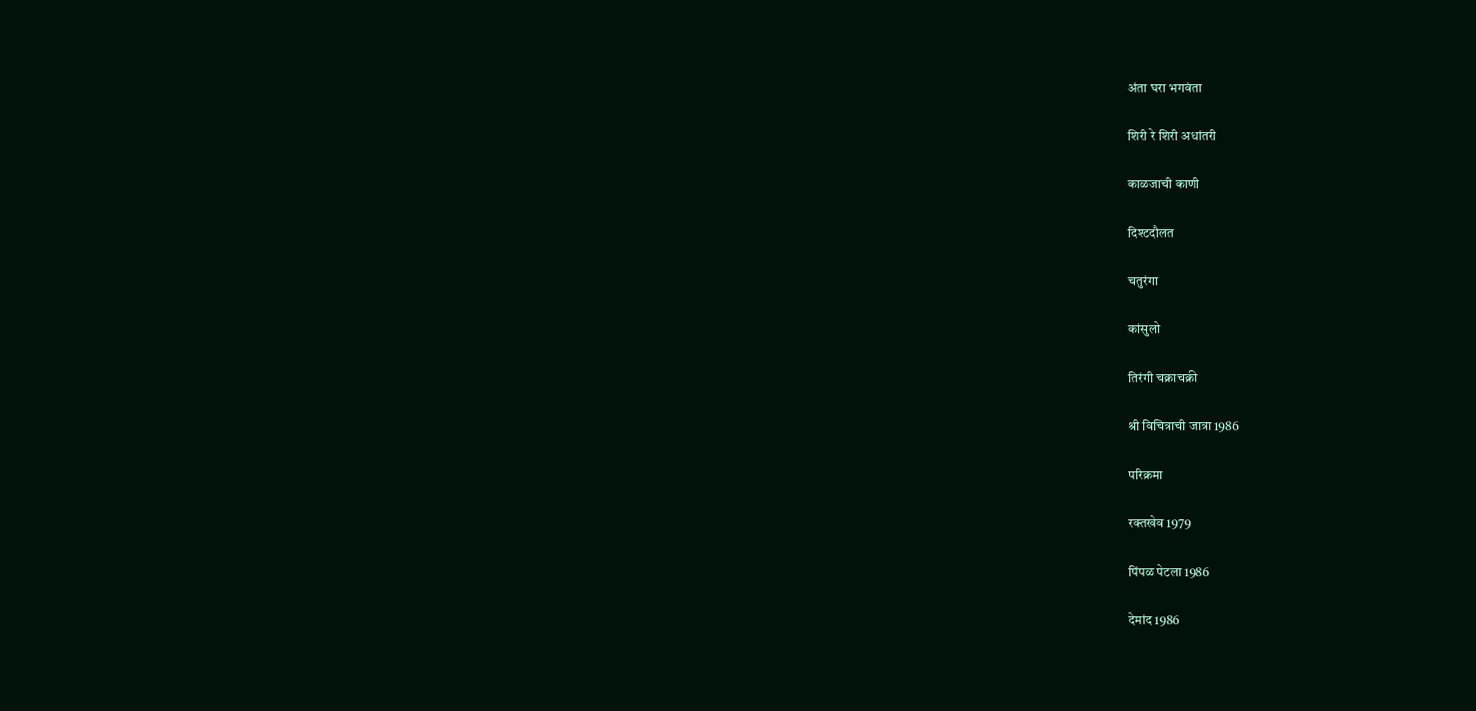अंता घरा भगवंता

शिरी रे शिरी अधांतरी

काळजाची काणी

दिश्टदौलत

चतुरंगा

कांसुलो

तिरंगी चक्राचक्री

श्री विचित्राची जात्रा 1986

परिक्रमा

रक्तखेव 1979

पिंपळ पेटला 1986

देमांद 1986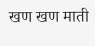खण खण माती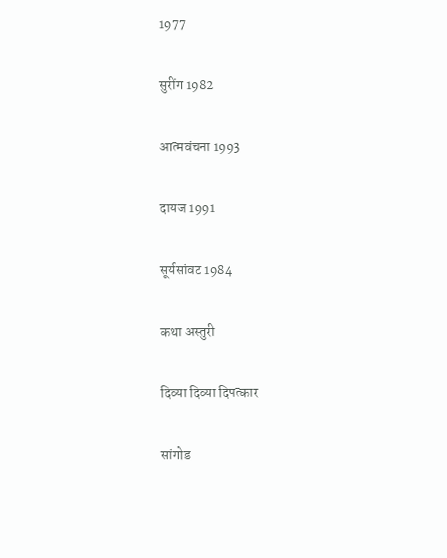1977

सुरींग 1982

आत्मवंचना 1993

दायज 1991

सूर्यसांवट 1984

कथा अस्तुरी

दिव्या दिव्या दिपत्कार

सांगोड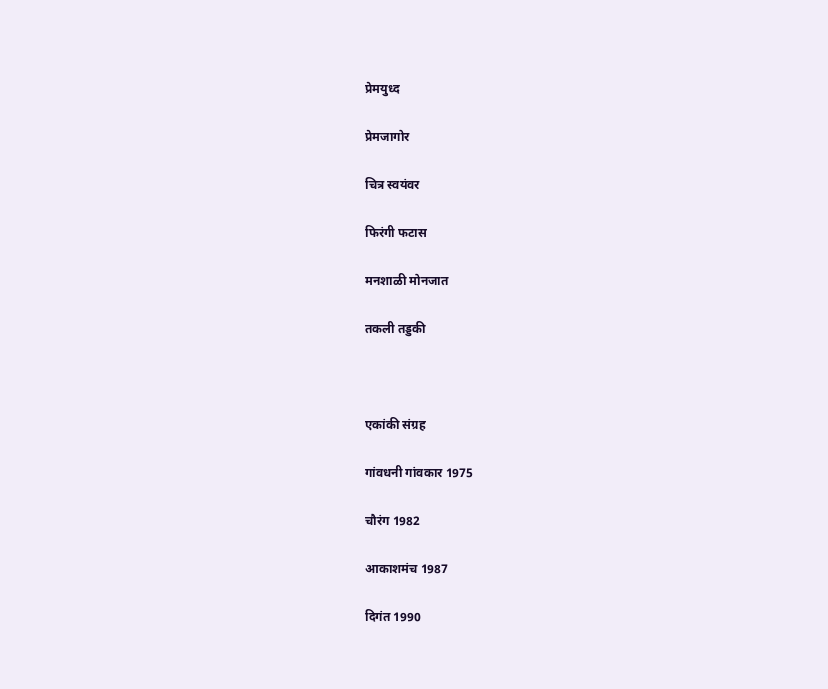प्रेमयुध्द

प्रेमजागोर

चित्र स्वयंवर

फिरंगी फटास

मनशाळी मोनजात

तकली तड्डकी



एकांकी संग्रह

गांवधनी गांवकार 1975

चौरंग 1982

आकाशमंच 1987

दिगंत 1990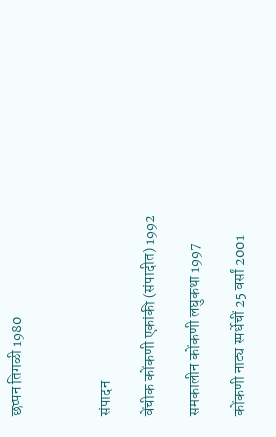छप्पन तिगळी 1980



संपादन

वेंचीक कोंकणी एकांकी (संपादीत) 1992

समकालीन कोंकणी लघुकथा 1997

कोंकणी नाट्य स्पर्धेचीं 25 वर्सां 2001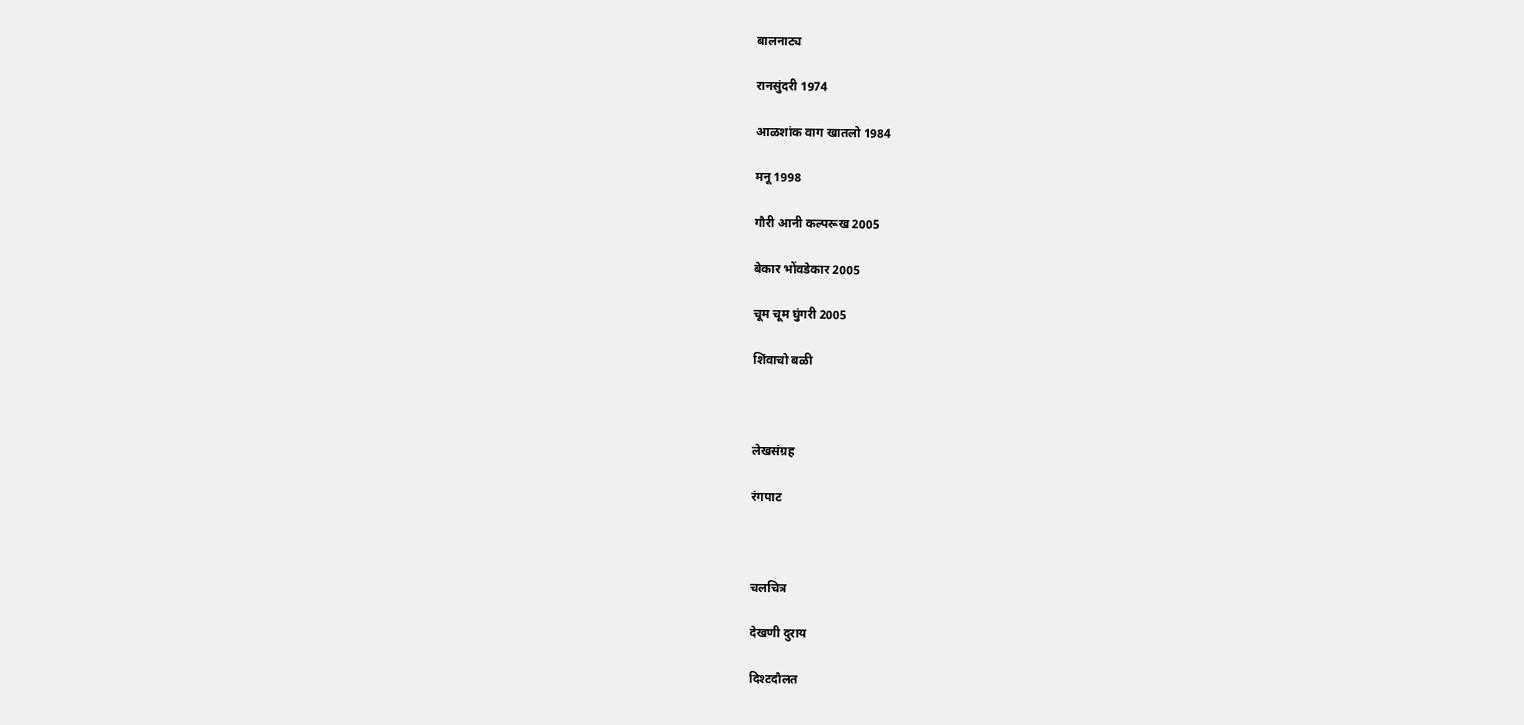बालनाट्य

रानसुंदरी 1974

आळशांक वाग खातलो 1984

मनू 1998

गौरी आनी कल्परूख 2005

बेकार भोंवडेकार 2005

चूम चूम घुंगरी 2005

शिंवाचो बळी



लेखसंग्रह

रंगपाट



चलचित्र

देखणी दुराय

दिश्टदौलत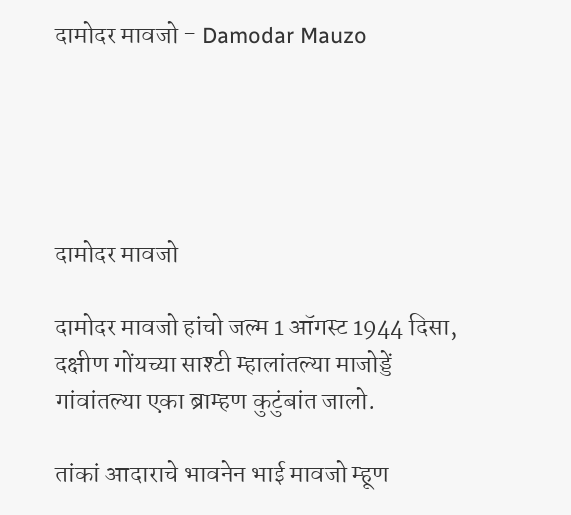दामोदर मावजो - Damodar Mauzo





दामोदर मावजो

दामोदर मावजो हांचो जल्म 1 ऑगस्ट 1944 दिसा, दक्षीण गोंयच्या साश्टी म्हालांतल्या माजोड्डें गांवांतल्या एका ब्राम्हण कुटुंबांत जालो.

तांकां आदाराचे भावनेन भाई मावजो म्हूण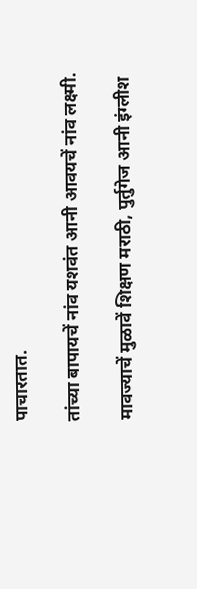पाचारतात.

तांच्या बापायचें नांव यशवंत आनी आवयचें नांव लक्ष्मी.

मावज्याचें मुळावें शिक्षण मराठी, पुर्तुगेज आनी इंग्लीश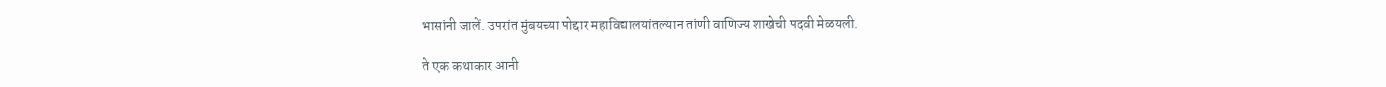भासांनी जालें. उपरांत मुंबयच्या पोद्दार महाविद्यालयांतल्यान तांणी वाणिज्य शाखेची पदवी मेळयली.

ते एक कथाकार आनी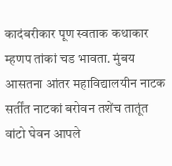कादंबरीकार पूण स्वताक कथाकार म्हणप तांकां चड भावता. मुंबय आसतना आंतर महाविद्यालयीन नाटक सर्तींत नाटकां बरोवन तशेंच तातूंत वांटो घेवन आपले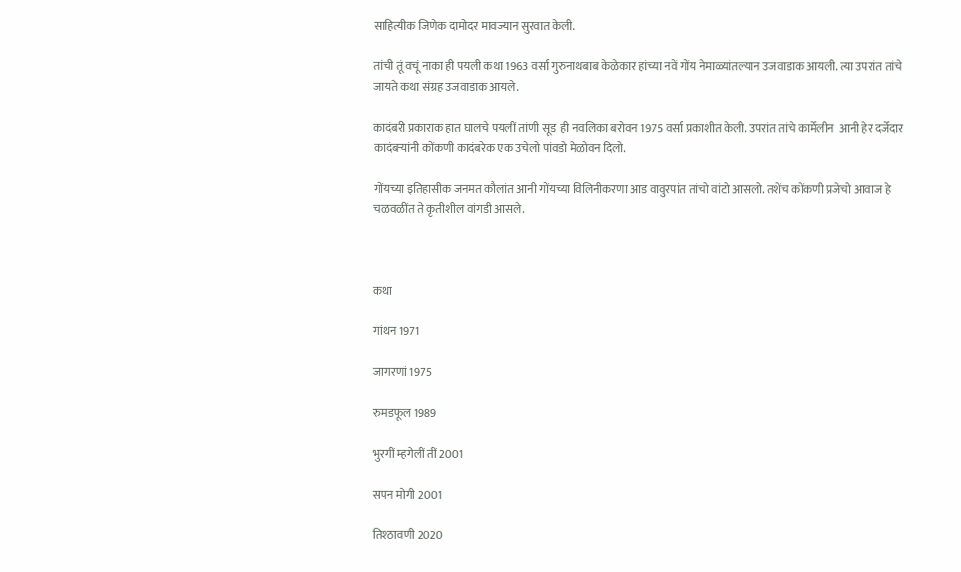साहित्यीक जिणेक दामोदर मावज्यान सुरवात केली.

तांची तूं वचूं नाका ही पयली कथा 1963 वर्सा गुरुनाथबाब केळेकार हांच्या नवें गोंय नेमाळ्यांतल्यान उजवाडाक आयली. त्या उपरांत तांचे जायते कथा संग्रह उजवाडाक आयले.

कादंबरी प्रकाराक हात घालचे पयलीं तांणी सूड  ही नवलिका बरोवन 1975 वर्सा प्रकाशीत केली. उपरांत तांचे कार्मेलीन  आनी हेर दर्जेदार कादंबर्‍यांनी कोंकणी कादंबरेक एक उचेलो पांवडो मेळोवन दिलो.

गोंयच्या इतिहासीक जनमत कौलांत आनी गोंयच्या विलिनीकरणा आड वावुरपांत तांचो वांटो आसलो. तशेंच कोंकणी प्रजेचो आवाज हे चळवळींत ते कृतीशील वांगडी आसले.



कथा

गांथन 1971

जागरणां 1975

रुमडफूल 1989

भुरगीं म्हगेलीं तीं 2001

सपन मोगी 2001

तिश्ठावणी 2020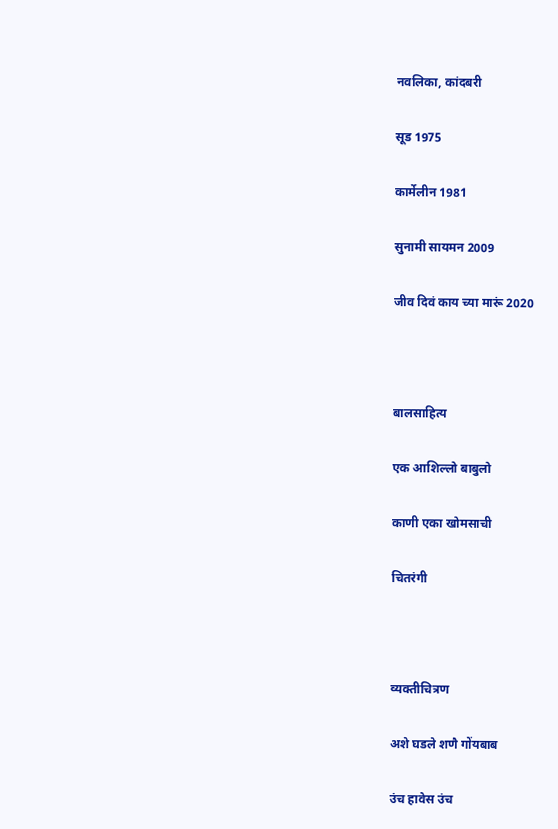नवलिका, कांदबरी

सूड 1975

कार्मेलीन 1981

सुनामी सायमन 2009

जीव दिवं काय च्या मारूं 2020



बालसाहित्य

एक आशिल्लो बाबुलो

काणी एका खोमसाची

चितरंगी



व्यक्तीचित्रण

अशे घडले शणै गोंयबाब

उंच हावेस उंच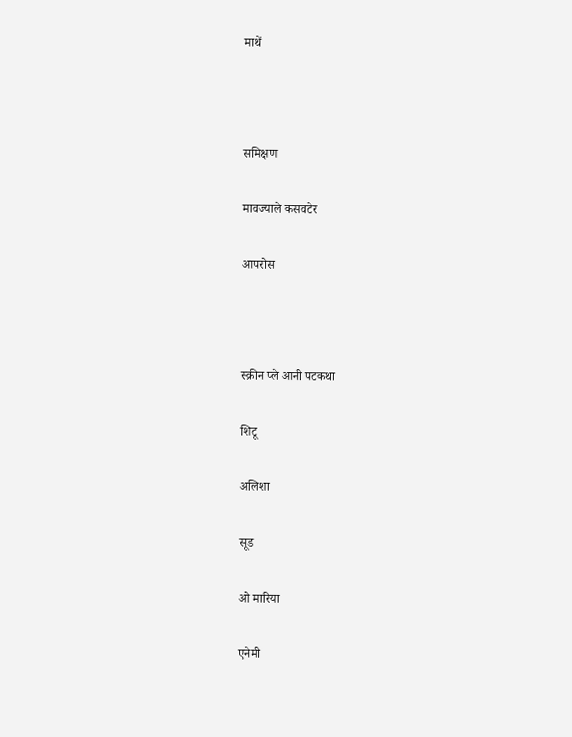माथें



समिक्षण

मावज्याले कसवटेर

आपरोस



स्क्रीन प्ले आनी पटकथा

शिटू

अलिशा

सूड

ओ मारिया

एनेमी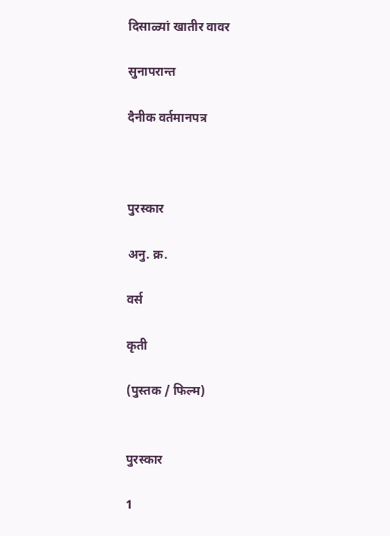दिसाळ्यां खातीर वावर

सुनापरान्त

दैनीक वर्तमानपत्र



पुरस्कार

अनु. क्र.

वर्स

कृती

(पुस्तक / फिल्म)


पुरस्कार

1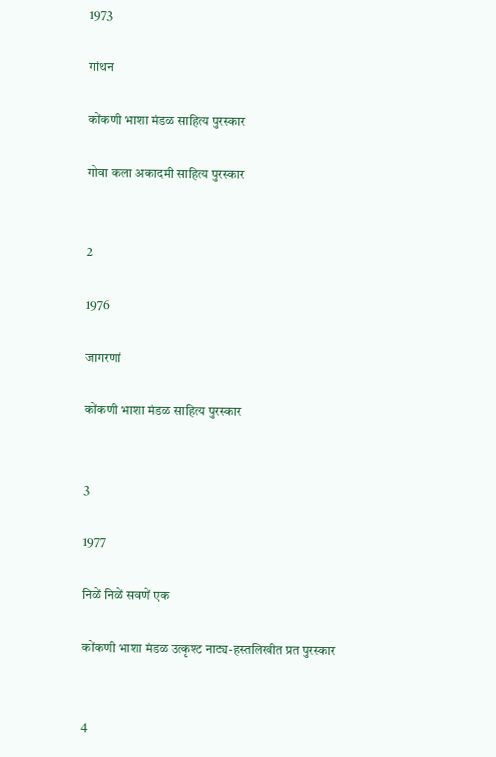1973

गांथन

कोंकणी भाशा मंडळ साहित्य पुरस्कार

गोवा कला अकादमी साहित्य पुरस्कार


2

1976

जागरणां

कोंकणी भाशा मंडळ साहित्य पुरस्कार


3

1977

निळें निळें सवणें एक

कोंकणी भाशा मंडळ उत्कृश्ट नाट्य-हस्तलिखीत प्रत पुरस्कार


4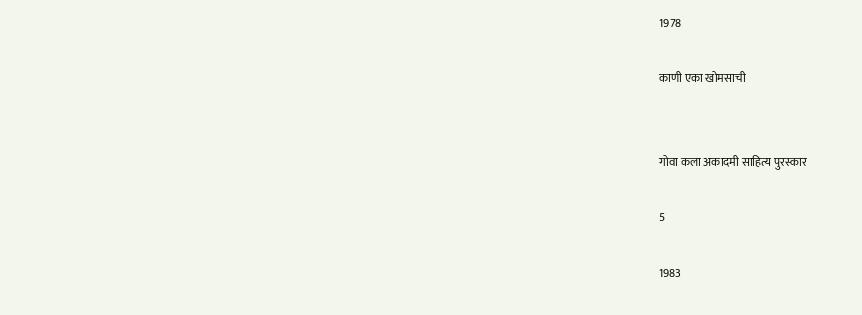1978

काणी एका खोमसाची


गोवा कला अकादमी साहित्य पुरस्कार

5

1983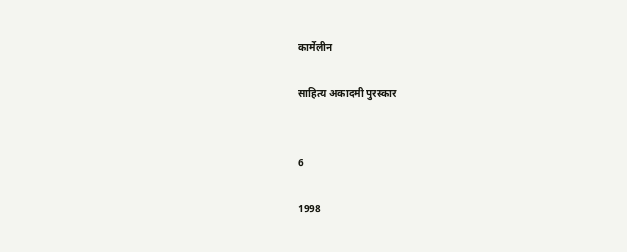कार्मेलीन

साहित्य अकादमी पुरस्कार


6

1998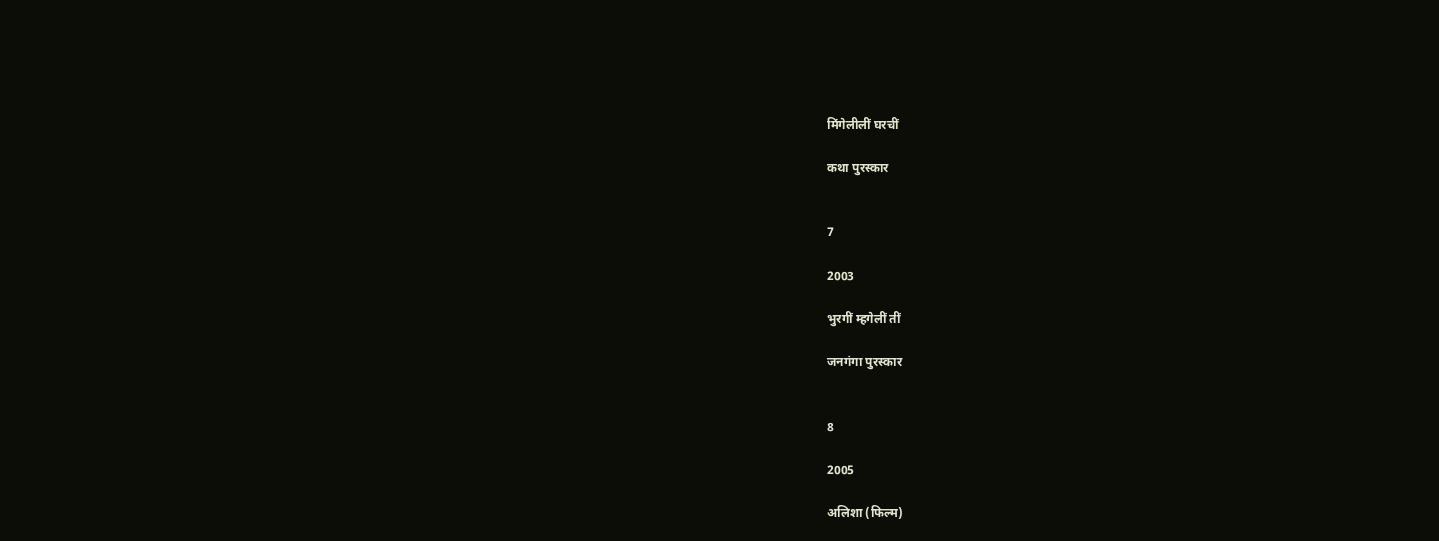मिंगेलीलीं घरचीं

कथा पुरस्कार


7

2003

भुरगीं म्हगेलीं तीं

जनगंगा पुरस्कार


8

2005

अलिशा (फिल्म)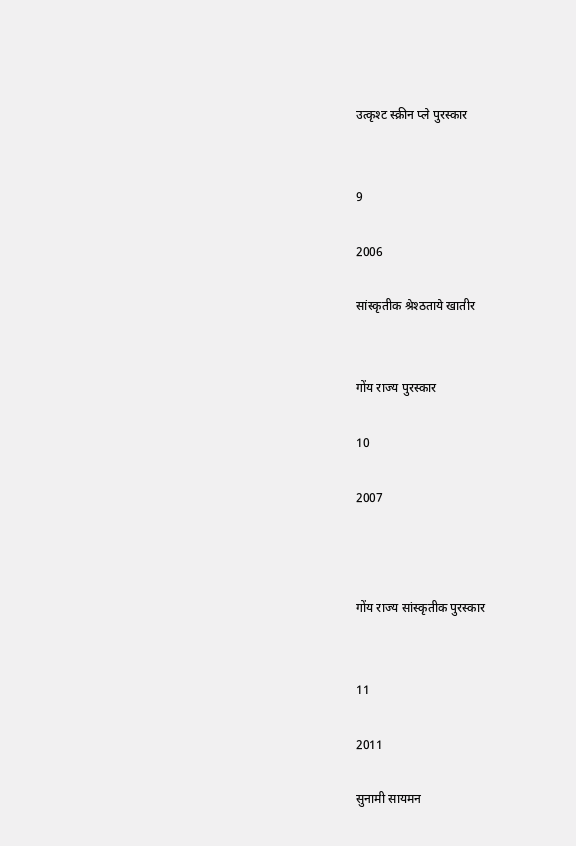उत्कृश्ट स्क्रीन प्ले पुरस्कार


9

2006

सांस्कृतीक श्रेश्ठताये खातीर


गोंय राज्य पुरस्कार

10

2007



गोंय राज्य सांस्कृतीक पुरस्कार


11

2011

सुनामी सायमन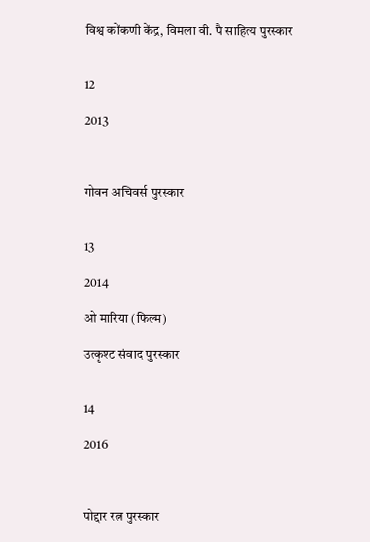विश्व कोंकणी केंद्र, विमला वी. पै साहित्य पुरस्कार


12

2013



गोवन अचिवर्स पुरस्कार


13

2014

ओ मारिया (फिल्म)

उत्कृश्ट संवाद पुरस्कार


14

2016



पोद्दार रत्न पुरस्कार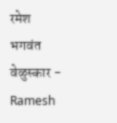रमेश भगवंत वेळुस्कार - Ramesh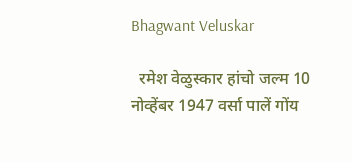Bhagwant Veluskar

  रमेश वेळुस्कार हांचो जल्म 10 नोव्हेंबर 1947 वर्सा पालें गोंय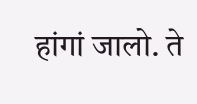हांगां जालो. ते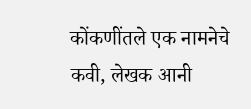कोंकणींतले एक नामनेचे कवी, लेखक आनी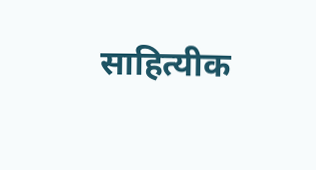साहित्यीक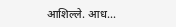आशिल्ले. आध...